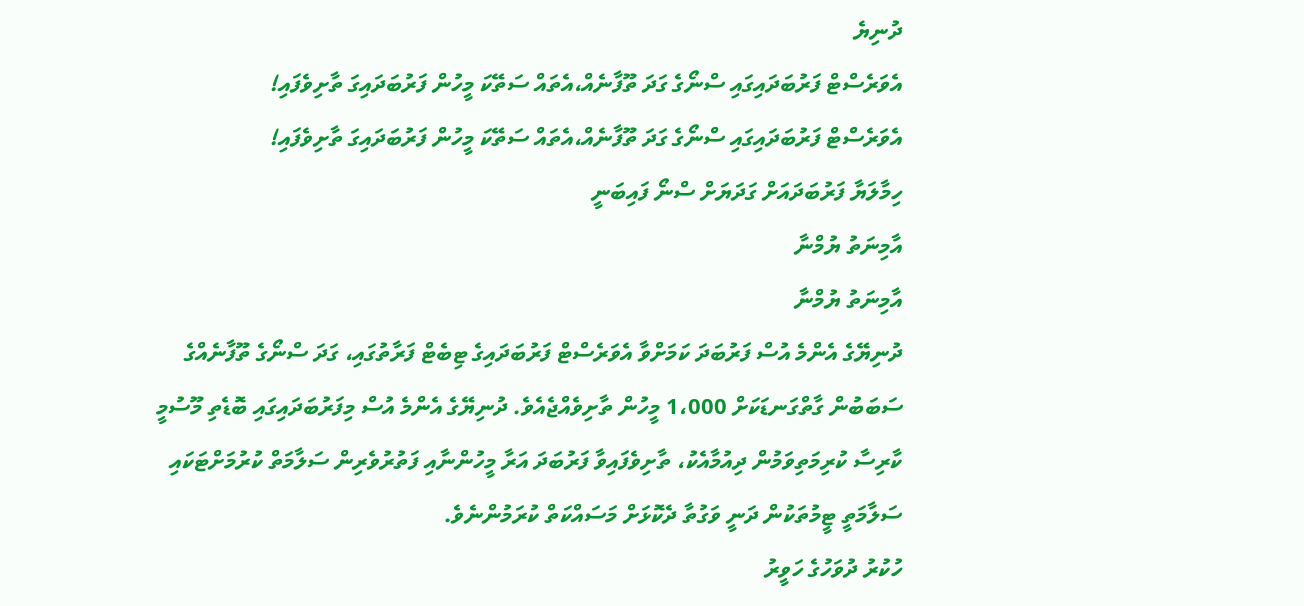ދުނިޔެ
އެވަރެސްޓް ފަރުބަދައިގައި ސްނޯގެ ގަދަ ތޫފާނެއް،އެތައް ސަތޭކަ މީހުން ފަރުބަދައިގަ ތާށިވެފައި!
އެވަރެސްޓް ފަރުބަދައިގައި ސްނޯގެ ގަދަ ތޫފާނެއް،އެތައް ސަތޭކަ މީހުން ފަރުބަދައިގަ ތާށިވެފައި!
ހިމާލަޔާ ފަރުބަދައަށް ގަދަޔަށް ސްނޯ ފައިބަނީ
އާމިނަތު ޔުމްނާ
އާމިނަތު ޔުމްނާ
ދުނިޔޭގެ އެންމެ އުސް ފަރުބަދަ ކަމަށްވާ އެވަރެސްޓް ފަރުބަދައިގެ ޓިބެޓް ފަރާތުގައި، ގަދަ ސްނޯގެ ތޫފާނެއްގެ ސަބަބުން ގާތްގަނޑަކަށް 1،000 މީހުން ތާށިވެއްޖެއެވެ. ދުނިޔޭގެ އެންމެ އުސް މިފަރުބަދައިގައި ބޮޑެތި މޫސުމީ ކާރިސާ ކުރިމަތިވަމުން ދިއުމާއެކު، ތާށިވެފައިވާ ފަރުބަދަ އަރާ މީހުންނާއި ފަތުރުވެރިން ސަލާމަތް ކުރުމަށްޓަކައި ސަލާމަތީ ޓީމުތަކުން ދަނީ ވަގުތާ ދެކޮޅަށް މަސައްކަތް ކުރަމުންނެވެ.
ހުކުރު ދުވަހުގެ ހަވީރު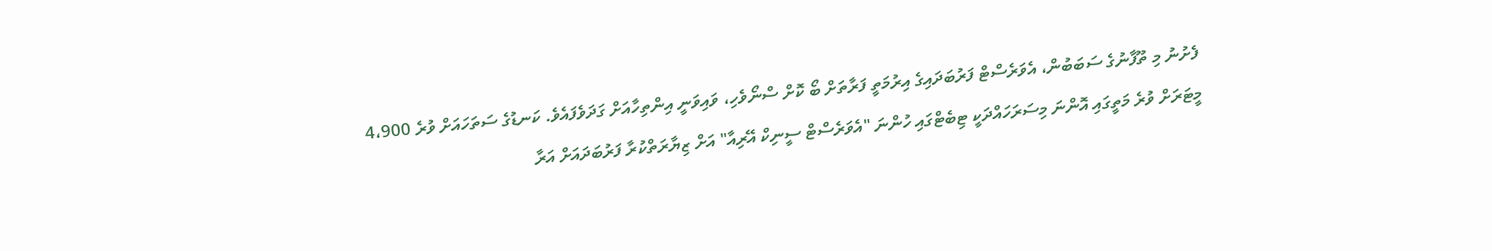ފެށުނު މި ތޫފާނުގެ ސަބަބުން، އެވަރެސްޓް ފަރުބަދައިގެ އިރުމަތީ ފަރާތަށް ބޯ ކޮށް ސްނޯވެހި، ވައިވަނީ އިންތިހާއަށް ގަދަވެފައެވެ. ކަނޑުގެ ސަތަހައަށް ވުރެ 4،900 މީޓަރަށް ވުރެ މަތީގައި އޮންނަ މިސަރަހައްދަކީ ޓިބެޓްގައި ހުންނަ "އެވަރެސްޓް ސީނިކް އޭރިއާ" އަށް ޒިޔާރަތްކުރާ ފަރުބަދައަށް އަރާ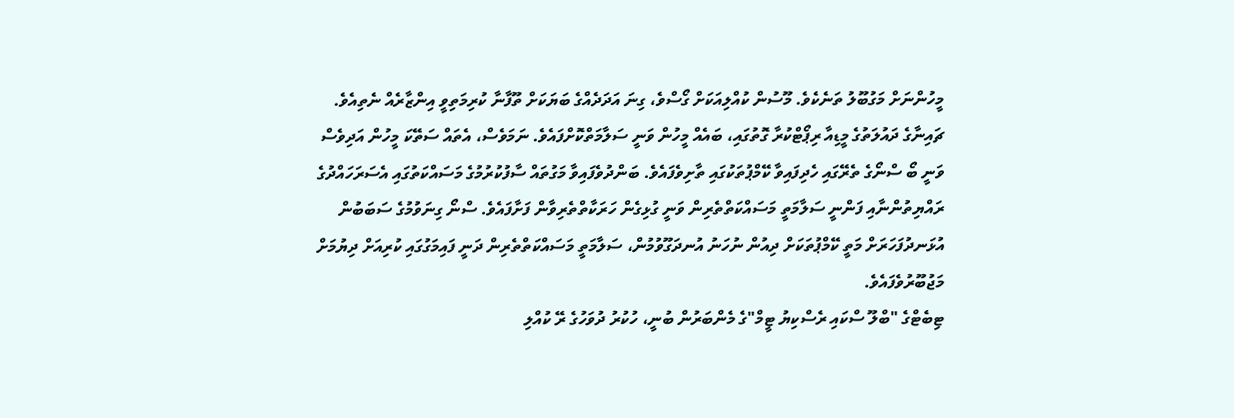މީހުންނަށް މަގުބޫލު ތަނެކެވެ. މޫސުން ކުއްލިއަކަށް ގޯސްވެ، ގިނަ އަދަދެއްގެ ބަޔަކަށް ތޫފާނާ ކުރިމަތިވީ އިންޒާރެއް ނެތިއެވެ.
ޗައިނާގެ ދައުލަތުގެ މީޑިއާ ރިޕޯޓްކުރާ ގޮތުގައި، ބައެއް މީހުން ވަނީ ސަލާމަތްކޮށްފައެވެ. ނަމަވެސް، އެތައް ސަތޭކަ މީހުން އަދިވެސް ވަނީ ބޯ ސްނޯގެ ތެރޭގައި ހެދިފައިވާ ކޭމްޕުތަކުގައި ތާށިވެފައެވެ. ބަންދުވެފައިވާ މަގުތައް ސާފުކުރުމުގެ މަސައްކަތުގައި އެސަރަހައްދުގެ ރައްޔިތުންނާއި ފަންނީ ސަލާމަތީ މަސައްކަތްތެރިން ވަނީ ގުޅިގެން ހަރަކާތްތެރިވާން ފަށާފައެވެ. ސްނޯ ގިނަވުމުގެ ސަބަބުން އުޅަނދުފަހަރަށް މަތީ ކޭމްޕުތަކަށް ދިއުން ނުހަނު އުނދަގޫވުމުން، ސަލާމަތީ މަސައްކަތްތެރިން ދަނީ ފައިމަގުގައި ކުރިއަށް ދިޔުމަށް މަޖުބޫރުވެފައެވެ.
ޓިބެޓްގެ "ބްލޫ ސްކައި ރެސްކިޔު ޓީމް"ގެ މެންބަރުން ބުނީ، ހުކުރު ދުވަހުގެ ރޭ ކުއްލި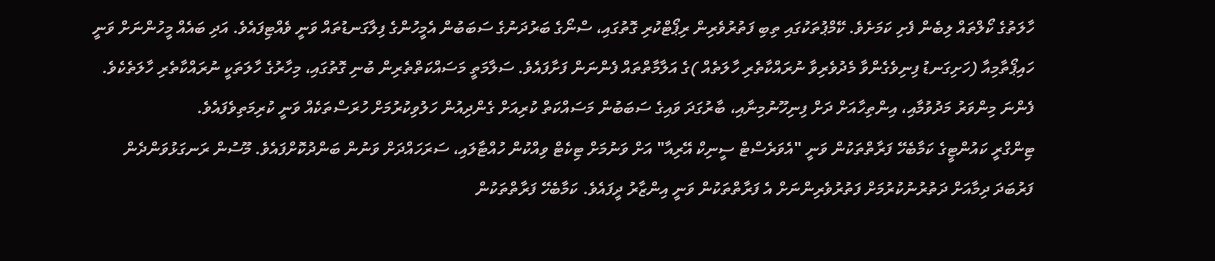ހާލަތުގެ ކޯލްތައް ލިބެން ފެށި ކަމަށެވެ. ކޭމްޕުތަކުގައި ތިބި ފަތުރުވެރިން ރިޕޯޓްކުރި ގޮތުގައި، ސްނޯގެ ބަރުދަނުގެ ސަބަބުން އެމީހުންގެ ފިލާގަނޑުތައް ވަނީ ވެއްޓިފައެވެ. އަދި ބައެއް މީހުންނަށް ވަނީ ހައިޕޯތާމިއާ (ހަށިގަނޑު ފިނިވެގެންވާ މެދުވެރިވާ ނުރައްކާތެރި ހާލަތެއް )ގެ އަލާމާތްތައް ފެންނަން ފަށާފައެވެ. ސަލާމަތީ މަސައްކަތްތެރިން ބުނި ގޮތުގައި، މިހާރުގެ ހާލަތަކީ ނުރައްކާތެރި ހާލަތެކެވެ. ފެންނަ މިންވަރު މަދުވުމާއި، އިންތިހާއަށް ދަށް ފިނިހޫނުމިނާއި، ބާރުގަދަ ވައިގެ ސަބަބުން މަސައްކަތް ކުރިއަށް ގެންދިއުން ހަލުވިކުރުމަށް ހުރަސްތަކެއް ވަނީ ކުރިމަތިވެފައެވެ.
ޓިންގްރީ ކައުންޓީގެ ކަމާބެހޭ ފަރާތްތަކުން ވަނީ "އެވަރެސްޓް ސީނިކް އޭރިއާ" އަށް ވަނުމަށް ޓިކެޓް ވިއްކުން ހުއްޓާލައި، ސަރަހައްދަށް ވަނުން ބަންދުކޮށްފައެވެ. މޫސުން ރަނގަޅުވަންދެން ފަރުބަދަ ދިމާއަށް ދަތުރުނުކުރުމަށް ފަތުރުވެރިންނަށް އެ ފަރާތްތަކުން ވަނީ އިންޒާރު ދީފައެވެ. ކަމާބެހޭ ފަރާތްތަކުން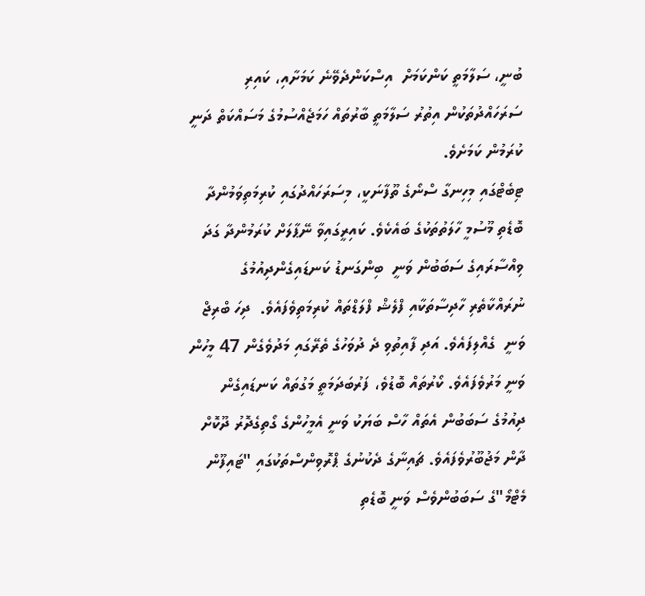ބުނީ، ސަލާމަތީ ކަންކަމަށް  އިސްކަންދެވޭނެ ކަމަށާއި، ކައިރި ސަރަހައްދުތަކުން އިތުރު ސަލާމަތީ ބާރުތައް ހަމަޖެއްސުމުގެ މަސައްކަތް ދަނީ ކުރަމުން ކަމަށެވެ.
ޓިބެޓްގައި މިހިނގާ ސްނޯގެ ތޫފާނަކީ، މިސަރަހައްދުގައި ކުރިމަތިވަމުންދާ  ބޮޑެތި މޫސުމީ ހާލަތުތަކުގެ ބައެކެވެ. ކައިރީގައިވާ ނޭޕާލަށް ކުރަމުންދާ ގަދަ ވިއްސާރައިގެ ސަބަބުން ވަނީ  ބިންގަނޑު ކަނޑައިގެންދިއުމުގެ ނުރައްކާތެރި ހާދިސާތަކާއި ފްލެޝް ފްލަޑްތައް ކުރިމަތިވެފައެވެ.  ދިހަ ބްރިޖް ވަނީ  ގެއްލިފައެވެ. އަދި ފާއިތުވި ދެ ދުވަހުގެ ތެރޭގައި މަދުވެގެން 47 މީހުން ވަނީ މަރުވެފައެވެ. ކޯރުތައް ބޮޑުވެ، ފަރުބަދަމަތީ މަގުތައް ކަނޑައިގެން ދިއުމުގެ ސަބަބުން އެތައް ހާސް ބަޔަކު ވަނީ އެމީހުންގެ ގޯތިގެދޮރު ދޫކޮށް ދާން މަޖުބޫރުވެފައެވެ. ޗައިނާގެ ދެކުނުގެ ޕްރޮވިންސްތަކުގައި "ޓައިފޫން މެޓްމޯ"ގެ ސަބަބުންވެސް ވަނީ ބޮޑެތި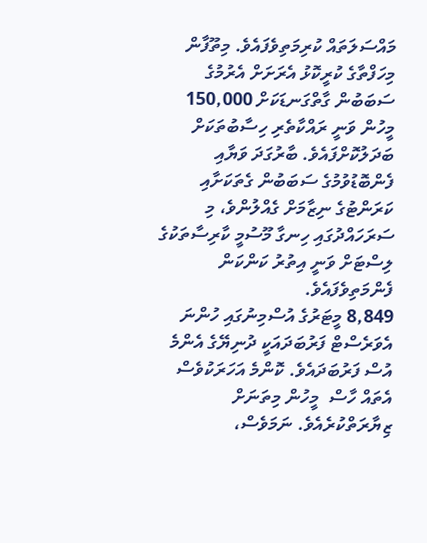މައްސަލަތައް ކުރިމަތިވެފައެވެ. މިތޫފާން މިހަފްތާގެ ކުރީކޮޅު އެރަށަށް އެރުމުގެ ސަބަބުން ގާތްގަނޑަކަށް 150,000 މީހުން ވަނީ ރައްކާތެރި ހިސާބުތަކަށް ބަދަލުކޮށްފައެވެ. ބާރުގަދަ ވަޔާއި ފެންބޮޑުވުމުގެ ސަބަބުން ގެތަކަށާއި ކަރަންޓުގެ ނިޒާމަށް ގެއްލުންވެ، މި ސަރަހައްދުގައި ހިނގާ މޫސުމީ ކާރިސާތަކުގެ ލިސްޓަށް ވަނީ އިތުރު ކަންކަން ފެންމަތިވެފައެވެ.
8,849 މީޓަރުގެ އުސްމިނުގައި ހުންނަ އެވަރެސްޓް ފަރުބަދައަކީ ދުނިޔޭގެ އެންމެ އުސް ފަރުބަދައެވެ. ކޮންމެ އަހަރަކުވެސް އެތައް ހާސް  މީހުން މިތަނަށް ޒިޔާރަތްކުރެއެވެ. ނަމަވެސް،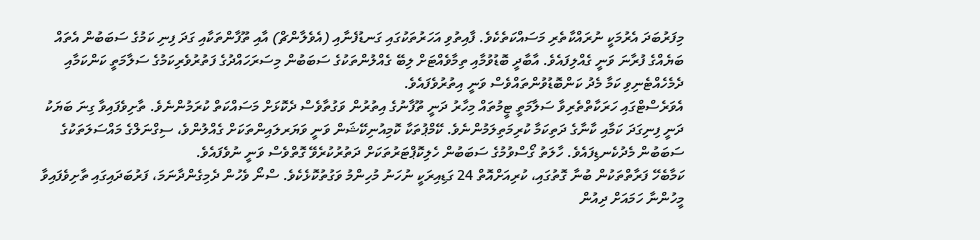މިފަރުބަދަ އެރުމަކީ ނުރައްކާތެރި މަސައްކަތެކެވެ. ފާއިތުވި އަހަރުތަކުގައި ގަނޑުފެނާއި (އެވެލާންޗް) އާއި ތޫފާންތަކާއި ގަދަ ފިނި ކަމުގެ ސަބަބުން އެތައް ބަޔެއްގެ ފުރާނަ ވަނީ ގެއްލިފައެވެ. އާބާދީ ބޮޑުވުމާއި ތިމާވެއްޓަށް ލިބޭ ގެއްލުންތަކުގެ ސަބަބުން މިސަރަހައްދުގެ ފަތުރުވެރިކަމުގެ ސަލާމަތީ ކަންކަމާއި ދެމެހެއްޓެނިވި ކަމާ މެދު ކަންބޮޑުވުންތައްވެސް ވަނީ އިތުރުވެފައެވެ.
އެވަރެސްޓްގައި ހަރަކާތްތެރިވާ ސަލާމަތީ ޓީމުތައް މިހާރު ދަނީ ތޫފާނުގެ އިތުރުން ވަގުތާވެސް ދެކޮޅަށް މަސައްކަތް ކުރަމުންނެވެ. ތާށިވެފައިވާ ގިނަ ބަޔަކު ދަނީ ފިނިގަދަ ކަމާއި ކާނާގެ ދަތިކަމާ ކުރިމަތިލަމުންނެވެ. ކޭމްޕުތަކާ ކޮމިއުނިކޭޝަން ވަނީ ވަޔަރލައިންތަކަށް ގެއްލުންވެ، ސިގްނަލްގެ މައްސަލަތަކުގެ ސަބަބުން މެދުކެނޑިފައެވެ. ހާލަތު ގޯސްވުމުގެ ސަބަބުން ހެލިކޮޕްޓަރުތަކަށް ދަތުރުކުރެވޭ ގޮތްވެސް ވަނީ ނުވެފައެވެ.
ކަމާބެހޭ ފަރާތްތަކުން ބުނާ ގޮތުގައި، ކުރިއަށްއޮތް 24 ގަޑިއިރަކީ ނުހަނު މުހިންމު ވަގުތުކޮޅެކެވެ. ސްނޯ ވެހުން ދެމިގެންދާނަމަ، ފަރުބަދައިގައި ތާށިވެފައިވާ މީހުންނާ ހަމައަށް ދިއުން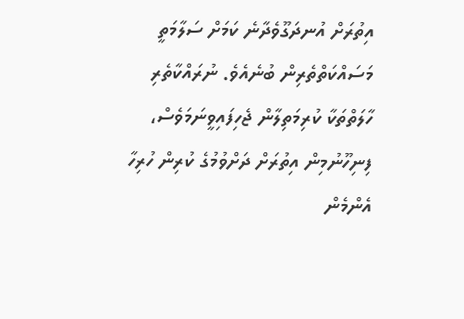އިތުރަށް އުނދަގޫވެދާނެ ކަމަށް ސަލާމަތީ މަސައްކަތްތެރިން ބުނެއެވެ. ނުރައްކާތެރި ހާލަތްތަކާ ކުރިމަތިލާން ޖެހިފައިވީނަމަވެސް، ފިނިހޫނުމިން އިތުރަށް ދަށްވުމުގެ ކުރިން ހުރިހާ އެންމެން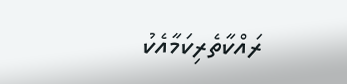ރައްކާތެރިކަމާއެކު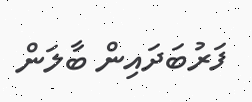ފަރުބަދައިން ބާލަން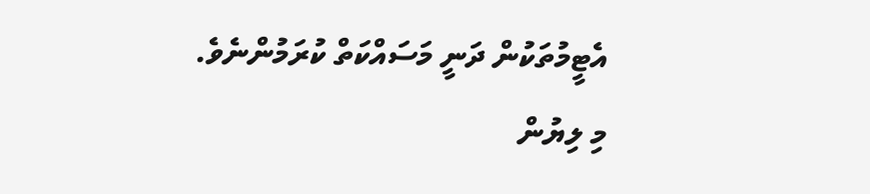އެޓީމުތަކުން ދަނީ މަސައްކަތް ކުރަމުންނެވެ.
މި ލިޔުން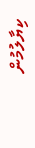ކިޔާލުމުން